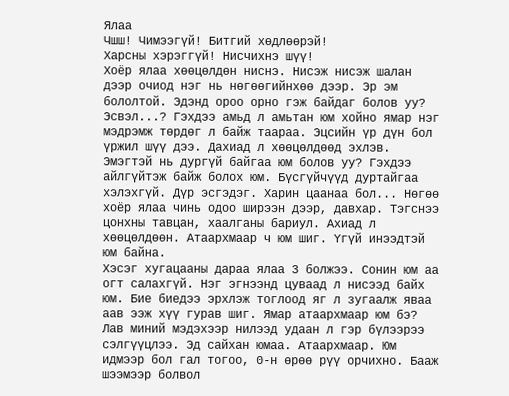Ялаа
Чшш! Чимээгүй! Битгий хөдлөөрэй!
Харсны хэрэггүй! Нисчихнэ шүү!
Хоёр ялаа хөөцөлдөн ниснэ. Нисэж нисэж шалан дээр очиод нэг нь нөгөөгийнхөө дээр. Эр эм бололтой. Эдэнд ороо орно гэж байдаг болов уу? Эсвэл...? Гэхдээ амьд л амьтан юм хойно ямар нэг мэдрэмж төрдөг л байж таараа. Эцсийн үр дүн бол үржил шүү дээ. Дахиад л хөөцөлдөөд эхлэв. Эмэгтэй нь дургүй байгаа юм болов уу? Гэхдээ айлгүйтэж байж болох юм. Бүсгүйчүүд дуртайгаа хэлэхгүй. Дүр эсгэдэг. Харин цаанаа бол... Нөгөө хоёр ялаа чинь одоо ширээн дээр, давхар. Тэгснээ цонхны тавцан, хаалганы бариул. Ахиад л хөөцөлдөөн. Атаархмаар ч юм шиг. Үгүй инээдтэй юм байна.
Хэсэг хугацааны дараа ялаа 3 болжээ. Сонин юм аа огт салахгүй. Нэг эгнээнд цуваад л нисээд байх юм. Бие биедээ эрхлэж тоглоод яг л зугаалж яваа аав ээж хүү гурав шиг. Ямар атаархмаар юм бэ? Лав миний мэдэхээр нилээд удаан л гэр бүлээрээ сэлгүүцлээ. Эд сайхан юмаа. Атаархмаар. Юм идмээр бол гал тогоо, 0-н өрөө рүү орчихно. Бааж шээмээр болвол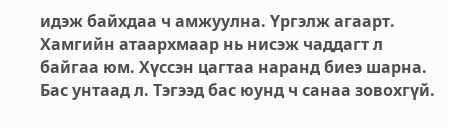идэж байхдаа ч амжуулна. Үргэлж агаарт. Хамгийн атаархмаар нь нисэж чаддагт л байгаа юм. Хүссэн цагтаа наранд биеэ шарна. Бас унтаад л. Тэгээд бас юунд ч санаа зовохгүй.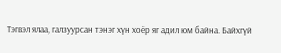Тэгвэл ялаа, галзуурсан тэнэг хүн хоёр яг адил юм байна. Байхгүй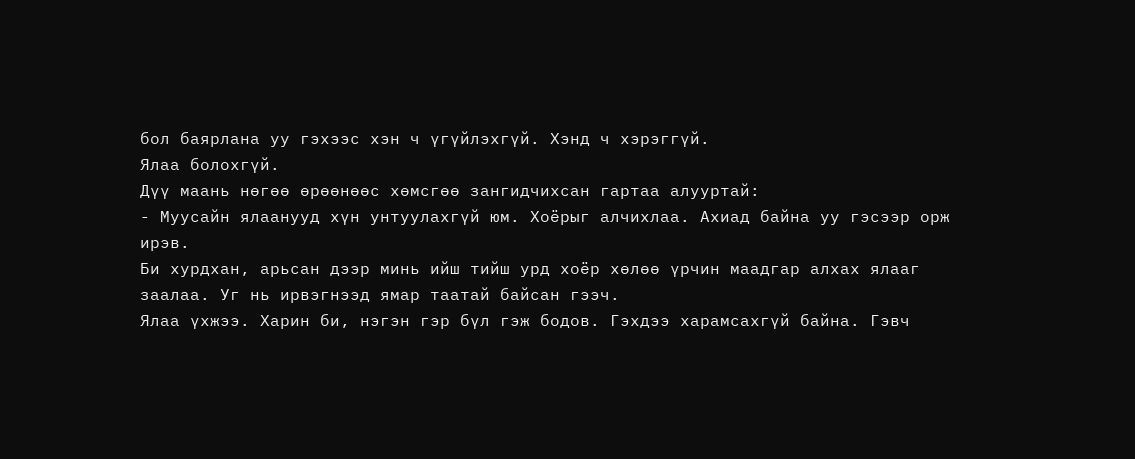бол баярлана уу гэхээс хэн ч үгүйлэхгүй. Хэнд ч хэрэггүй.
Ялаа болохгүй.
Дүү маань нөгөө өрөөнөөс хөмсгөө зангидчихсан гартаа алууртай:
- Муусайн ялаанууд хүн унтуулахгүй юм. Хоёрыг алчихлаа. Ахиад байна уу гэсээр орж ирэв.
Би хурдхан, арьсан дээр минь ийш тийш урд хоёр хөлөө үрчин маадгар алхах ялааг заалаа. Уг нь ирвэгнээд ямар таатай байсан гээч.
Ялаа үхжээ. Харин би, нэгэн гэр бүл гэж бодов. Гэхдээ харамсахгүй байна. Гэвч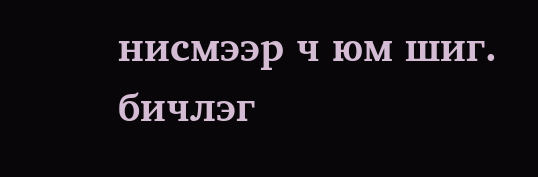нисмээр ч юм шиг.
бичлэг